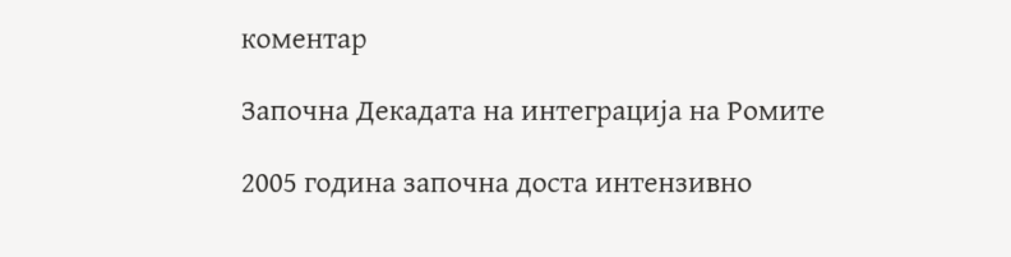коментар

Започна Декадата на интеграција на Ромите

2005 година започна доста интензивно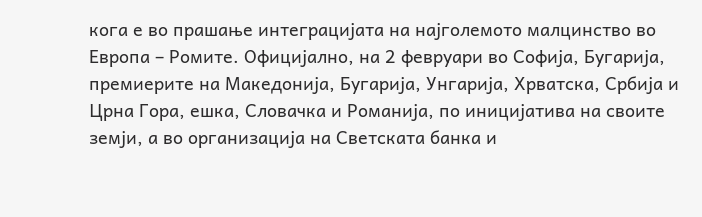кога е во прашање интеграцијата на најголемото малцинство во Европа – Ромите. Официјално, на 2 февруари во Софија, Бугарија, премиерите на Македонија, Бугарија, Унгарија, Хрватска, Србија и Црна Гора, ешка, Словачка и Романија, по иницијатива на своите земји, а во организација на Светската банка и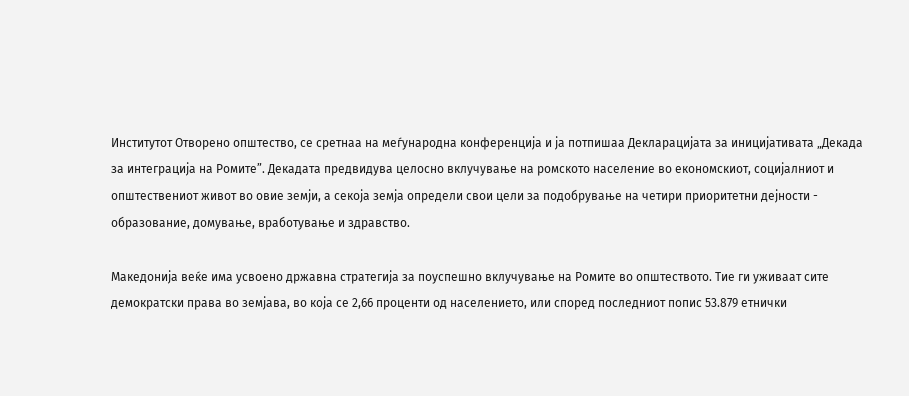Институтот Отворено општество, се сретнаа на меѓународна конференција и ја потпишаа Декларацијата за иницијативата „Декада за интеграција на Ромите”. Декадата предвидува целосно вклучување на ромското население во економскиот, социјалниот и општествениот живот во овие земји, а секоја земја определи свои цели за подобрување на четири приоритетни дејности - образование, домување, вработување и здравство.

Македонија веќе има усвоено државна стратегија за поуспешно вклучување на Ромите во општеството. Тие ги уживаат сите демократски права во земјава, во која се 2,66 проценти од населението, или според последниот попис 53.879 етнички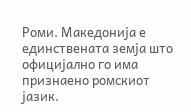Роми. Македонија е единствената земја што официјално го има признаено ромскиот јазик.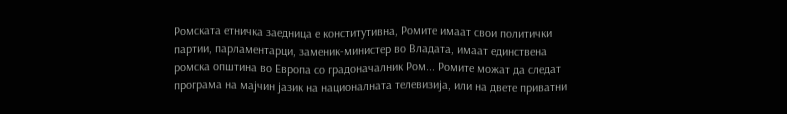Ромската етничка заедница е конститутивна, Ромите имаат свои политички партии, парламентарци, заменик-министер во Владата, имаат единствена ромска општина во Европа со градоначалник Ром... Ромите можат да следат програма на мајчин јазик на националната телевизија, или на двете приватни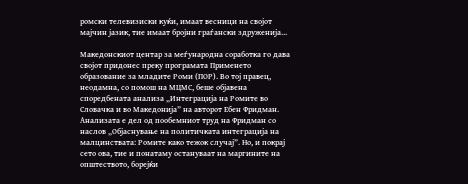ромски телевизиски куќи, имаат весници на својот мајчин јазик, тие имаат бројни граѓански здруженија...

Македонскиот центар за меѓународна соработка го дава својот придонес преку програмата Применето образование за младите Роми (ПОР). Во тој правец, неодамна, со помош на МЦМС, беше објавена споредбената анализа „Интеграција на Ромите во Словачка и во Македонија” на авторот Ебен Фридман. Анализата е дел од пообемниот труд на Фридман со наслов „Објаснување на политичката интеграција на малцинствата: Ромите како тежок случај”. Но, и покрај сето ова, тие и понатаму остануваат на маргините на општеството, борејќи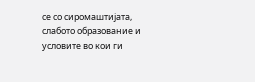се со сиромаштијата, слабото образование и условите во кои ги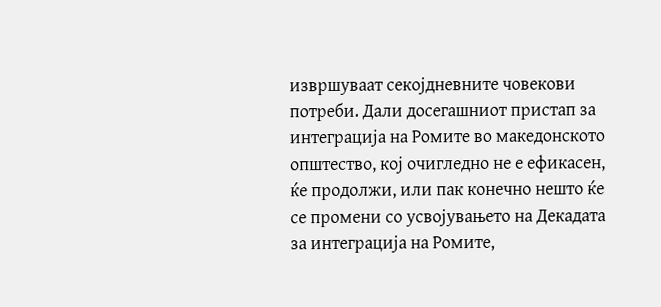извршуваат секојдневните човекови потреби. Дали досегашниот пристап за интеграција на Ромите во македонското општество, кој очигледно не е ефикасен, ќе продолжи, или пак конечно нешто ќе се промени со усвојувањето на Декадата за интеграција на Ромите,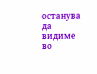останува да видиме во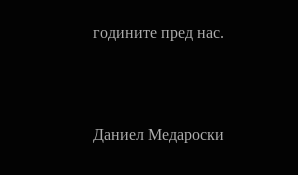годините пред нас.



Даниел Медароски